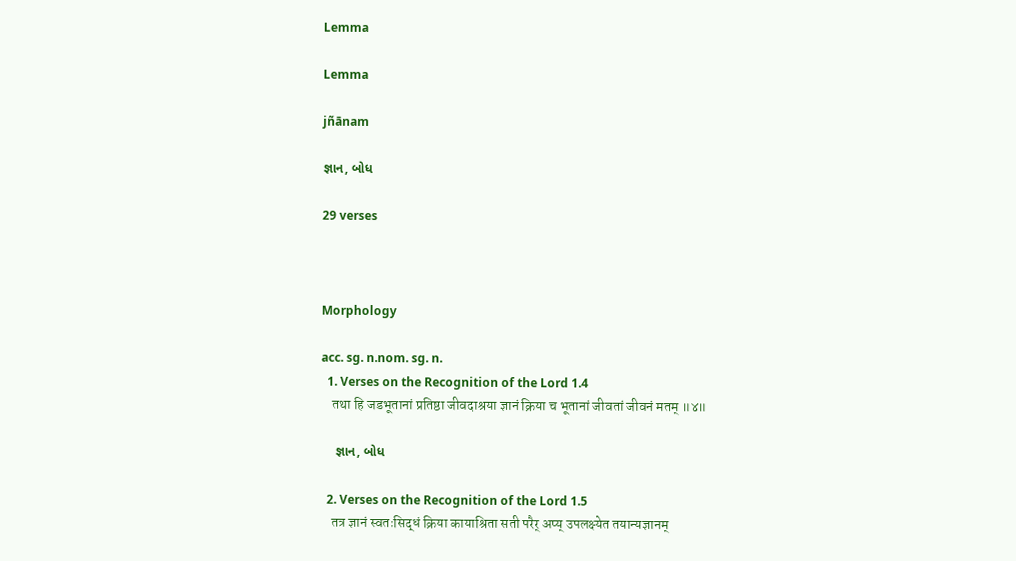Lemma

Lemma

jñānam

જ્ઞાન, બોધ

29 verses



Morphology

acc. sg. n.nom. sg. n.
  1. Verses on the Recognition of the Lord 1.4
    तथा हि जडभूतानां प्रतिष्ठा जीवदाश्रया ज्ञानं क्रिया च भूतानां जीवतां जीवनं मतम् ॥४॥

    જ્ઞાન, બોધ

  2. Verses on the Recognition of the Lord 1.5
    तत्र ज्ञानं स्वतःसिद्धं क्रिया कायाश्रिता सती परैर् अप्य् उपलक्ष्येत तयान्यज्ञानम्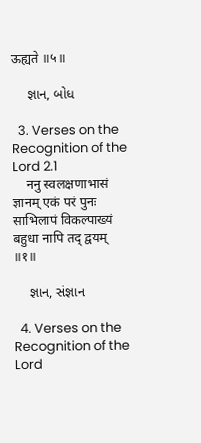ऊह्यते ॥५॥

    જ્ઞાન, બોધ

  3. Verses on the Recognition of the Lord 2.1
    ननु स्वलक्षणाभासं ज्ञानम् एकं परं पुनः साभिलापं विकल्पाख्यं बहुधा नापि तद् द्वयम् ॥१॥

    જ્ઞાન, સંજ્ઞાન

  4. Verses on the Recognition of the Lord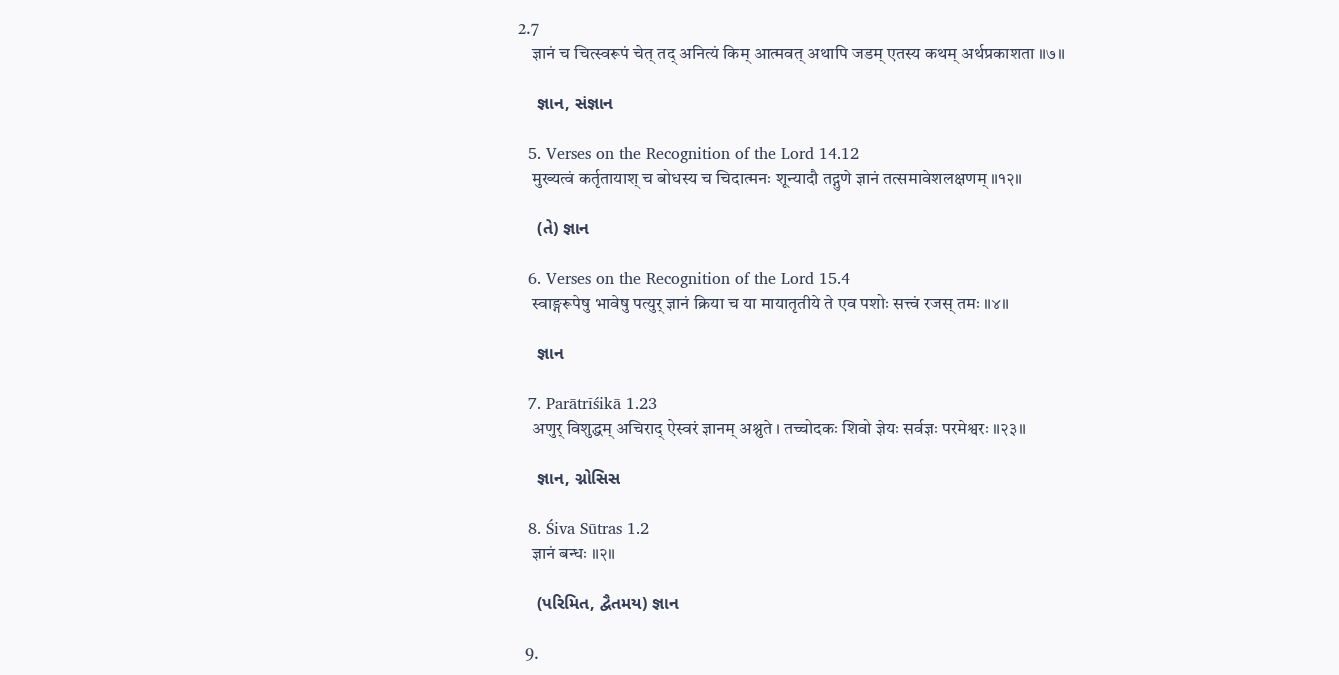2.7
    ज्ञानं च चित्स्वरूपं चेत् तद् अनित्यं किम् आत्मवत् अथापि जडम् एतस्य कथम् अर्थप्रकाशता ॥७॥

    જ્ઞાન, સંજ્ઞાન

  5. Verses on the Recognition of the Lord 14.12
    मुख्यत्वं कर्तृतायाश् च बोधस्य च चिदात्मनः शून्यादौ तद्गुणे ज्ञानं तत्समावेशलक्षणम् ॥१२॥

    (તે) જ્ઞાન

  6. Verses on the Recognition of the Lord 15.4
    स्वाङ्गरूपेषु भावेषु पत्युर् ज्ञानं क्रिया च या मायातृतीये ते एव पशोः सत्त्वं रजस् तमः ॥४॥

    જ્ઞાન

  7. Parātrīśikā 1.23
    अणुर् विशुद्धम् अचिराद् ऐस्वरं ज्ञानम् अश्नुते । तच्चोदकः शिवो ज्ञेयः सर्वज्ञः परमेश्वरः ॥२३॥

    જ્ઞાન, ગ્નોસિસ

  8. Śiva Sūtras 1.2
    ज्ञानं बन्धः ॥२॥

    (પરિમિત, દ્વૈતમય) જ્ઞાન

  9.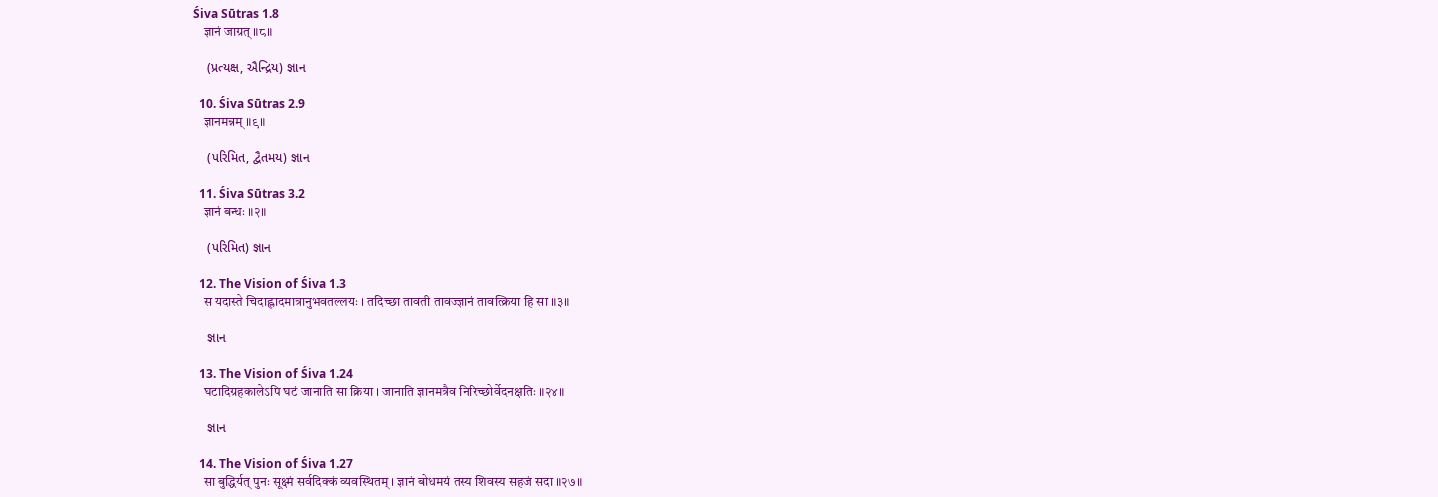Śiva Sūtras 1.8
    ज्ञानं जाग्रत् ॥८॥

    (પ્રત્યક્ષ, ઐન્દ્રિય) જ્ઞાન

  10. Śiva Sūtras 2.9
    ज्ञानमन्नम् ॥९॥

    (પરિમિત, દ્વૈતમય) જ્ઞાન

  11. Śiva Sūtras 3.2
    ज्ञानं बन्धः ॥२॥

    (પરિમિત) જ્ઞાન

  12. The Vision of Śiva 1.3
    स यदास्ते चिदाह्लादमात्रानुभवतल्लयः । तदिच्छा तावती तावज्ज्ञानं तावत्क्रिया हि सा ॥३॥

    જ્ઞાન

  13. The Vision of Śiva 1.24
    घटादिग्रहकालेऽपि घटं जानाति सा क्रिया । जानाति ज्ञानमत्रैव निरिच्छोर्वेदनक्षतिः ॥२४॥

    જ્ઞાન

  14. The Vision of Śiva 1.27
    सा बुद्धिर्यत् पुनः सूक्ष्मं सर्वदिक्कं व्यवस्थितम् । ज्ञानं बोधमयं तस्य शिवस्य सहजं सदा ॥२७॥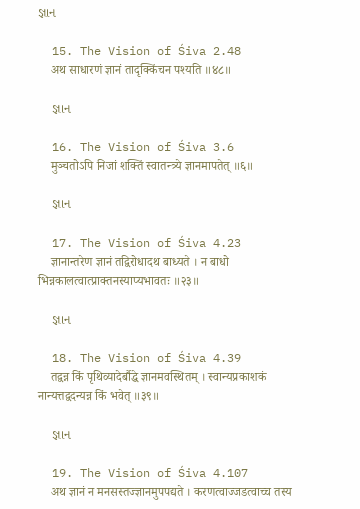જ્ઞાન

  15. The Vision of Śiva 2.48
    अथ साधारणं ज्ञानं तादृक्किंचन पश्यति ॥४८॥

    જ્ઞાન

  16. The Vision of Śiva 3.6
    मुञ्चतोऽपि निजां शक्तिं स्वातन्त्र्ये ज्ञानमापतेत् ॥६॥

    જ્ઞાન

  17. The Vision of Śiva 4.23
    ज्ञानान्तरेण ज्ञानं तद्विरोधादथ बाध्यते । न बाधो भिन्नकालत्वात्प्राक्तनस्याप्यभावतः ॥२३॥

    જ્ઞાન

  18. The Vision of Śiva 4.39
    तद्वन्न किं पृथिव्यादेर्बौद्धे ज्ञानमवस्थितम् । स्वान्यप्रकाशकं नान्यत्तद्वदन्यन्न किं भवेत् ॥३९॥

    જ્ઞાન

  19. The Vision of Śiva 4.107
    अथ ज्ञानं न मनसस्तज्ज्ञानमुपपद्यते । करणत्वाज्जडत्वाच्च तस्य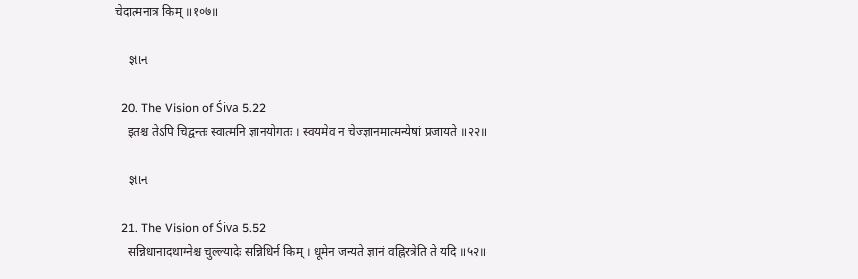चेदात्मनात्र किम् ॥१०७॥

    જ્ઞાન

  20. The Vision of Śiva 5.22
    इतश्च तेऽपि चिद्वन्तः स्वात्मनि ज्ञानयोगतः । स्वयमेव न चेज्ज्ञानमात्मन्येषां प्रजायते ॥२२॥

    જ્ઞાન

  21. The Vision of Śiva 5.52
    सन्निधानादथाग्नेश्च चुल्ल्यादेः सन्निधिर्न किम् । धूमेन जन्यते ज्ञानं वह्निरत्रेति ते यदि ॥५२॥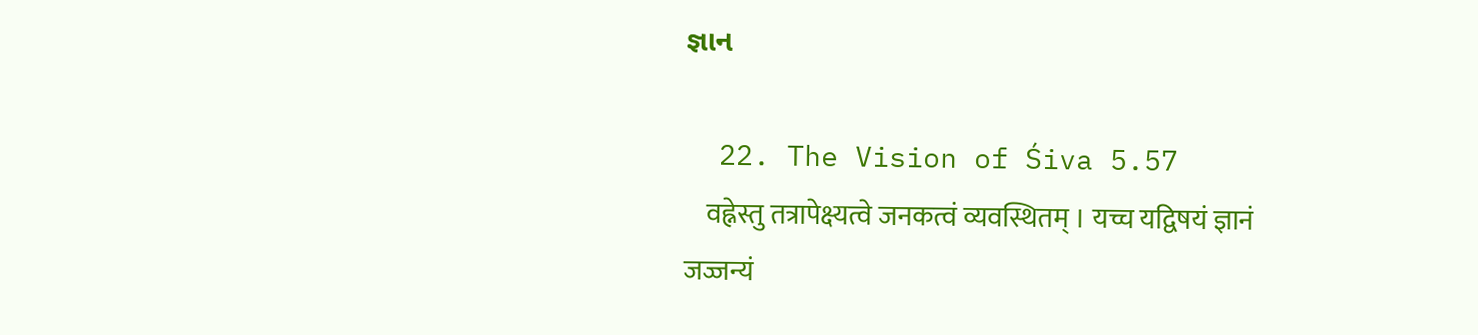જ્ઞાન

  22. The Vision of Śiva 5.57
    वह्नेस्तु तत्रापेक्ष्यत्वे जनकत्वं व्यवस्थितम् । यच्च यद्विषयं ज्ञानं जज्जन्यं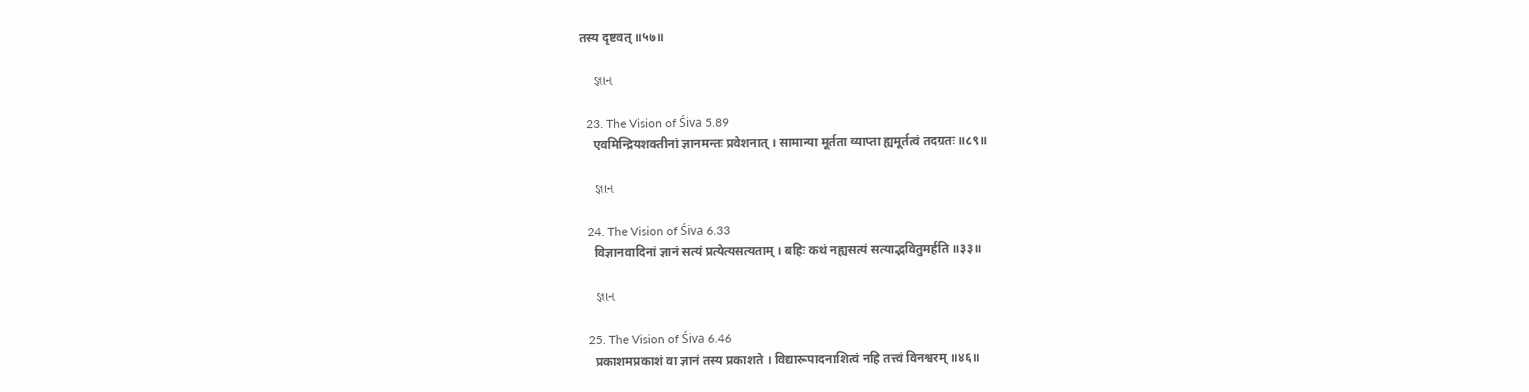तस्य दृष्टवत् ॥५७॥

    જ્ઞાન

  23. The Vision of Śiva 5.89
    एवमिन्द्रियशक्तीनां ज्ञानमन्तः प्रवेशनात् । सामान्या मूर्तता व्याप्ता ह्यमूर्तत्वं तदग्रतः ॥८९॥

    જ્ઞાન

  24. The Vision of Śiva 6.33
    विज्ञानवादिनां ज्ञानं सत्यं प्रत्येत्यसत्यताम् । बहिः कथं नह्यसत्यं सत्याद्भवितुमर्हति ॥३३॥

    જ્ઞાન

  25. The Vision of Śiva 6.46
    प्रकाशमप्रकाशं वा ज्ञानं तस्य प्रकाशते । विद्यारूपादनाशित्वं नहि तत्त्वं विनश्वरम् ॥४६॥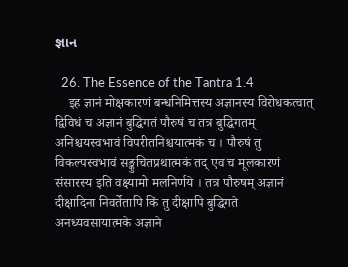જ્ઞાન

  26. The Essence of the Tantra 1.4
    इह ज्ञानं मोक्षकारणं बन्धनिमित्तस्य अज्ञानस्य विरोधकत्वात् द्विविधं च अज्ञानं बुद्धिगतं पौरुषं च तत्र बुद्धिगतम् अनिश्चयस्वभावं विपरीतनिश्चयात्मकं च । पौरुषं तु विकल्पस्वभावं सङ्कुचितप्रथात्मकं तद् एव च मूलकारणं संसारस्य इति वक्ष्यामो मलनिर्णये । तत्र पौरुषम् अज्ञानं दीक्षादिना निवर्तेतापि किं तु दीक्षापि बुद्धिगते अनध्यवसायात्मके अज्ञाने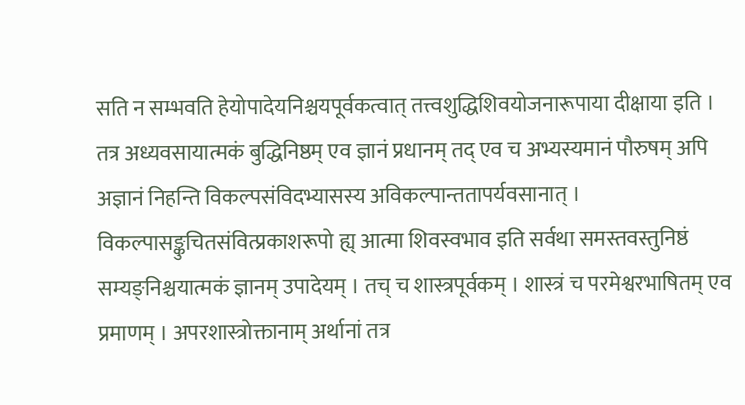सति न सम्भवति हेयोपादेयनिश्चयपूर्वकत्वात् तत्त्वशुद्धिशिवयोजनारूपाया दीक्षाया इति । तत्र अध्यवसायात्मकं बुद्धिनिष्ठम् एव ज्ञानं प्रधानम् तद् एव च अभ्यस्यमानं पौरुषम् अपि अज्ञानं निहन्ति विकल्पसंविदभ्यासस्य अविकल्पान्ततापर्यवसानात् । विकल्पासङ्कुचितसंवित्प्रकाशरूपो ह्य् आत्मा शिवस्वभाव इति सर्वथा समस्तवस्तुनिष्ठं सम्यङ्निश्चयात्मकं ज्ञानम् उपादेयम् । तच् च शास्त्रपूर्वकम् । शास्त्रं च परमेश्वरभाषितम् एव प्रमाणम् । अपरशास्त्रोक्तानाम् अर्थानां तत्र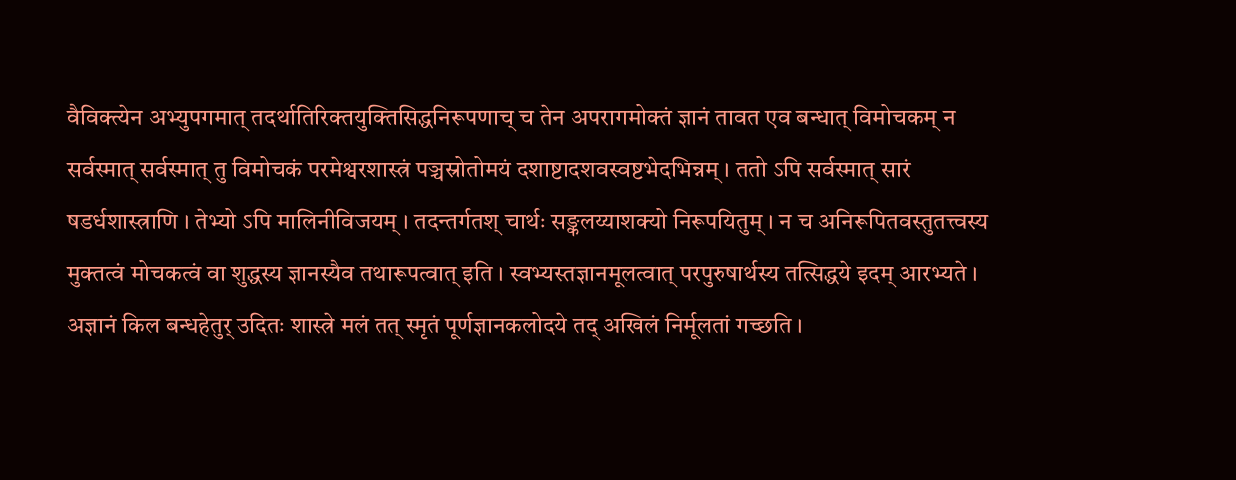वैविक्त्येन अभ्युपगमात् तदर्थातिरिक्तयुक्तिसिद्धनिरूपणाच् च तेन अपरागमोक्तं ज्ञानं तावत एव बन्धात् विमोचकम् न सर्वस्मात् सर्वस्मात् तु विमोचकं परमेश्वरशास्त्रं पञ्चस्रोतोमयं दशाष्टादशवस्वष्टभेदभिन्नम् । ततो ऽपि सर्वस्मात् सारं षडर्धशास्त्राणि । तेभ्यो ऽपि मालिनीविजयम् । तदन्तर्गतश् चार्थः सङ्कलय्याशक्यो निरूपयितुम् । न च अनिरूपितवस्तुतत्त्वस्य मुक्तत्वं मोचकत्वं वा शुद्धस्य ज्ञानस्यैव तथारूपत्वात् इति । स्वभ्यस्तज्ञानमूलत्वात् परपुरुषार्थस्य तत्सिद्धये इदम् आरभ्यते । अज्ञानं किल बन्धहेतुर् उदितः शास्त्रे मलं तत् स्मृतं पूर्णज्ञानकलोदये तद् अखिलं निर्मूलतां गच्छति ।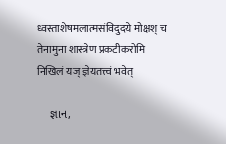ध्वस्ताशेषमलात्मसंविदुदये मोक्षश् च तेनामुना शास्त्रेण प्रकटीकरोमि निखिलं यज् ज्ञेयतत्त्वं भवेत्

    જ્ઞાન,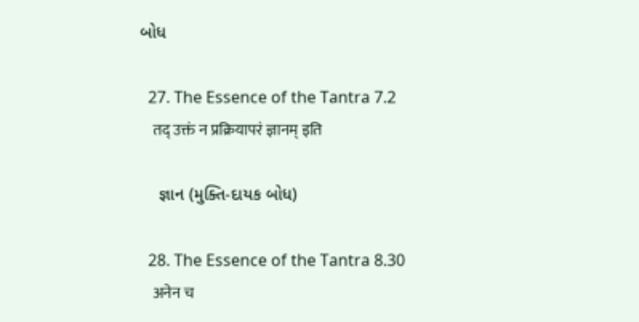બોધ

  27. The Essence of the Tantra 7.2
    तद् उक्तं न प्रक्रियापरं ज्ञानम् इति

    જ્ઞાન (મુક્તિ-દાયક બોધ)

  28. The Essence of the Tantra 8.30
    अनेन च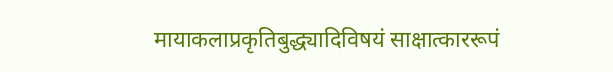मायाकलाप्रकृतिबुद्ध्यादिविषयं साक्षात्काररूपं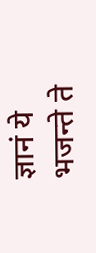ज्ञानं ये भजन्ते ते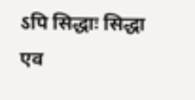ऽपि सिद्धाः सिद्धा एव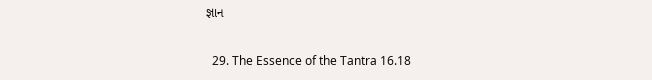જ્ઞાન

  29. The Essence of the Tantra 16.18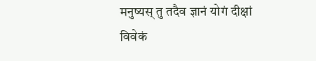मनुष्यस् तु तदैव ज्ञानं योगं दीक्षां विवेकं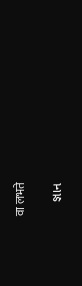वा लभते

    જ્ઞાન